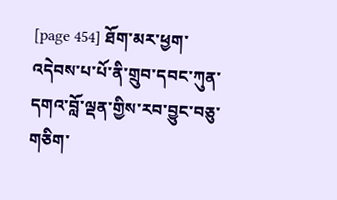[page 454] ཐོག་མར་ཕྱག་འདེབས་པ་པོ་ནི་གྲུབ་དབང་ཀུན་དགའ་བློ་ལྡན་གྱིས་རབ་བྱུང་བཅུ་གཅིག་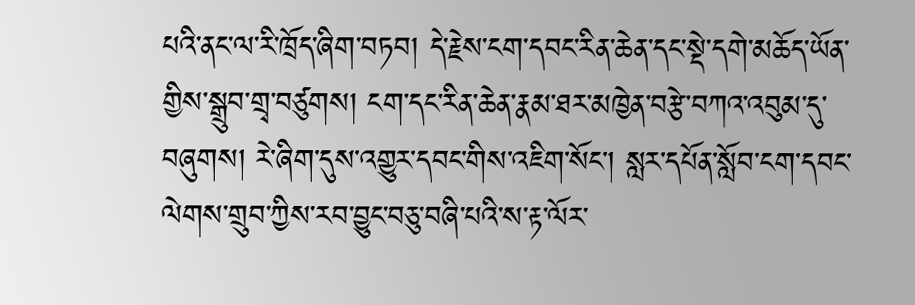པའི་ནང་ལ་རི་ཁྲོད་ཞིག་བཏབ། དེ་རྗེས་ངག་དབང་རིན་ཆེན་དང་སྡེ་དགེ་མཆོད་ཡོན་གྱིས་སྒྲུབ་གྲྭ་བཙུགས། ངག་དང་རིན་ཆེན་རྣམ་ཐར་མཁྱེན་བརྩེ་བཀའ་འབུམ་དུ་བཞུགས། རེ་ཞིག་དུས་འགྱུར་དབང་གིས་འཇིག་སོང་། སླར་དཔོན་སློབ་ངག་དབང་ལེགས་གྲུབ་ཀྱིས་རབ་བྱུང་བཅུ་བཞི་པའི་ས་རྟ་ལོར་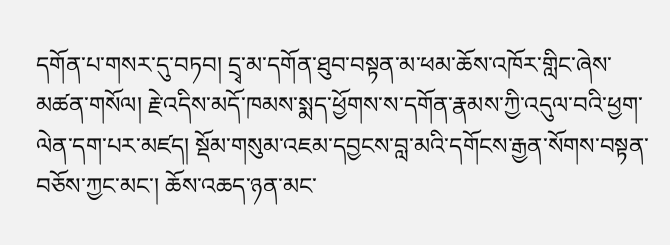དགོན་པ་གསར་དུ་བཏབ། དྲྭ་མ་དགོན་ཐུབ་བསྟན་མ་ཕམ་ཆོས་འཁོར་གླིང་ཞེས་མཚན་གསོལ། རྗེ་འདིས་མདོ་ཁམས་སྨད་ཕྱོགས་ས་དགོན་རྣམས་ཀྱི་འདུལ་བའི་ཕྱག་ལེན་དག་པར་མཛད། སྡོམ་གསུམ་འཇམ་དབྱངས་བླ་མའི་དགོངས་རྒྱན་སོགས་བསྟན་བཅོས་ཀྱང་མང་། ཆོས་འཆད་ཉན་མང་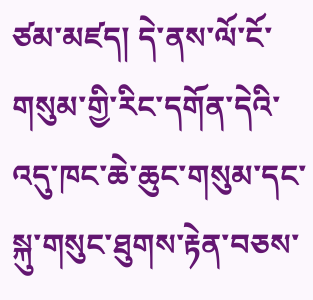ཙམ་མཛད། དེ་ནས་ལོ་ངོ་གསུམ་གྱི་རིང་དགོན་དེའི་འདུ་ཁང་ཆེ་ཆུང་གསུམ་དང་སྐུ་གསུང་ཐུགས་རྟེན་བཅས་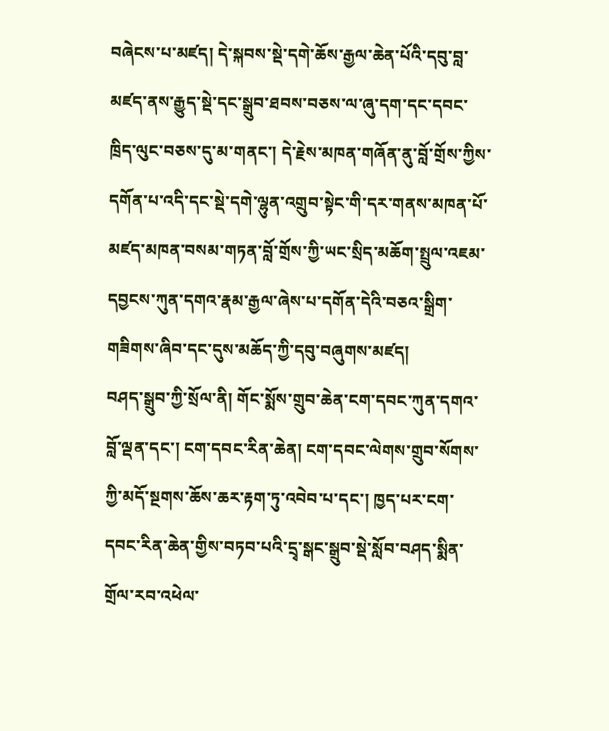བཞེངས་པ་མཛད། དེ་སྐབས་སྡེ་དགེ་ཆོས་རྒྱལ་ཆེན་པོའི་དབུ་བླ་མཛད་ནས་རྒྱུད་སྡེ་དང་སྒྲུབ་ཐབས་བཅས་ལ་ཞུ་དག་དང་དབང་ཁྲིད་ལུང་བཅས་དུ་མ་གནང་། དེ་རྗེས་མཁན་གཞོན་ནུ་བློ་གྲོས་ཀྱིས་དགོན་པ་འདི་དང་སྡེ་དགེ་ལྷུན་འགྲུབ་སྟེང་གི་དར་གནས་མཁན་པོ་མཛད་མཁན་བསམ་གཏན་བློ་གྲོས་ཀྱི་ཡང་སྲིད་མཆོག་སྤྲུལ་འཇམ་དབྱངས་ཀུན་དགའ་རྣམ་རྒྱལ་ཞེས་པ་དགོན་དེའི་བཅའ་སྒྲིག་གཟིགས་ཞིབ་དང་དུས་མཆོད་ཀྱི་དབུ་བཞུགས་མཛད།
བཤད་སྒྲུབ་ཀྱི་སྲོལ་ནི། གོང་སྨོས་གྲུབ་ཆེན་ངག་དབང་ཀུན་དགའ་བློ་ལྡན་དང་། ངག་དབང་རིན་ཆེན། ངག་དབང་ལེགས་གྲུབ་སོགས་ཀྱི་མདོ་སྔགས་ཆོས་ཆར་རྟག་ཏུ་འབེབ་པ་དང་། ཁྱད་པར་ངག་དབང་རིན་ཆེན་གྱིས་བཏབ་པའི་དྲྭ་སྒང་སྒྲུབ་སྡེ་སློབ་བཤད་སྨིན་གྲོལ་རབ་འཕེལ་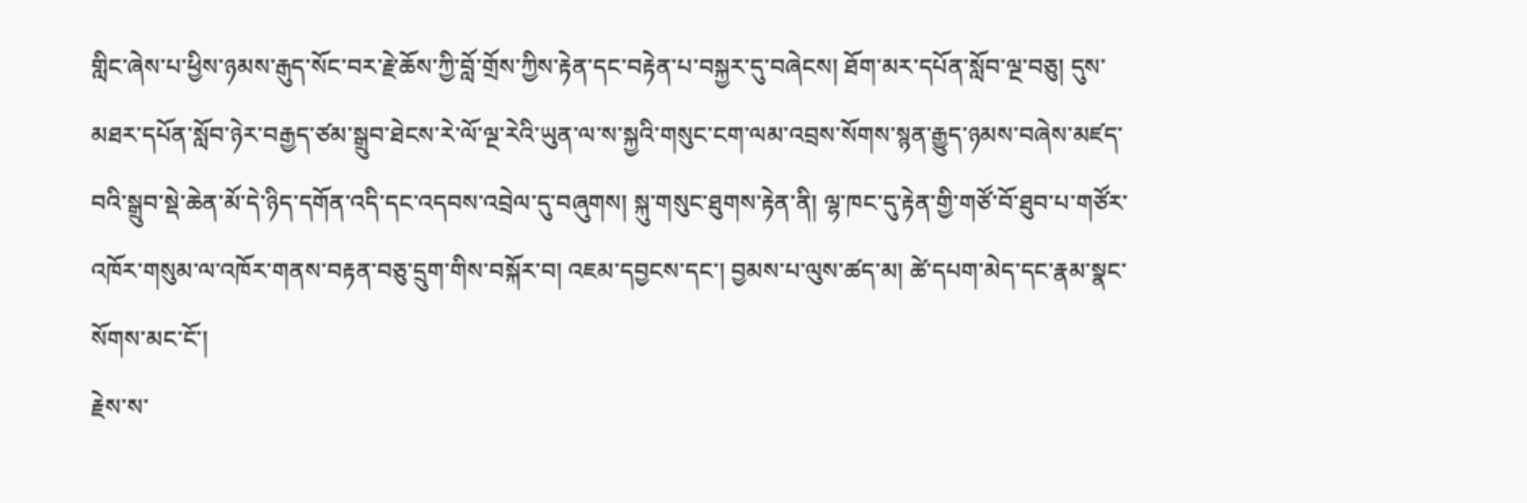གླིང་ཞེས་པ་ཕྱིས་ཉམས་རྒུད་སོང་བར་རྗེ་ཆོས་ཀྱི་བློ་གྲོས་ཀྱིས་རྟེན་དང་བརྟེན་པ་བསྐྱར་དུ་བཞེངས། ཐོག་མར་དཔོན་སློབ་ལྔ་བཅུ། དུས་མཐར་དཔོན་སློབ་ཉེར་བརྒྱད་ཙམ་སྒྲུབ་ཐེངས་རེ་ལོ་ལྔ་རེའི་ཡུན་ལ་ས་སྐྱའི་གསུང་ངག་ལམ་འབྲས་སོགས་སྙན་རྒྱུད་ཉམས་བཞེས་མཛད་བའི་སྒྲུབ་སྡེ་ཆེན་མོ་དེ་ཉིད་དགོན་འདི་དང་འདབས་འབྲེལ་དུ་བཞུགས། སྐུ་གསུང་ཐུགས་རྟེན་ནི། ལྷ་ཁང་དུ་རྟེན་གྱི་གཙོ་བོ་ཐུབ་པ་གཙོར་འཁོར་གསུམ་ལ་འཁོར་གནས་བརྟན་བཅུ་དྲུག་གིས་བསྐོར་བ། འཇམ་དབྱངས་དང་། བྱམས་པ་ལུས་ཚད་མ། ཚེ་དཔག་མེད་དང་རྣམ་སྣང་སོགས་མང་ངོ་།
རྗེས་ས་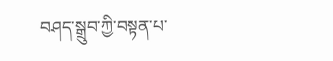བཤད་སྒྲུབ་ཀྱི་བསྟན་པ་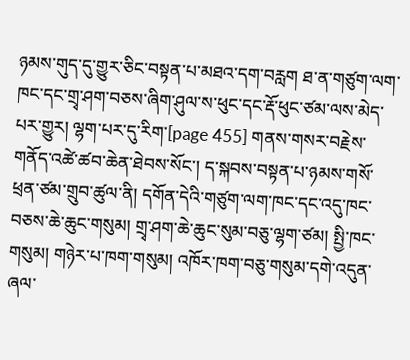ཉམས་གུད་དུ་གྱུར་ཅིང་བསྟན་པ་མཐའ་དག་བརླག ཐ་ན་གཙུག་ལག་ཁང་དང་གྲྭ་ཤག་བཅས་ཞིག་ཤུལ་ས་ཕུང་དང་རྡོ་ཕུང་ཙམ་ལས་མེད་པར་གྱུར། ལྷག་པར་དུ་རིག་[page 455] གནས་གསར་བརྗེས་གནོད་འཚེ་ཚབ་ཆེན་ཐེབས་སོང་། ད་སྐབས་བསྟན་པ་ཉམས་གསོ་ཕྲན་ཙམ་གྲུབ་ཚུལ་ནི། དགོན་དེའི་གཙུག་ལག་ཁང་དང་འདུ་ཁང་བཅས་ཆེ་ཆུང་གསུམ། གྲྭ་ཤག་ཆེ་ཆུང་སུམ་བཅུ་ལྷག་ཙམ། སྤྱི་ཁང་གསུམ། གཉེར་པ་ཁག་གསུམ། འཁོར་ཁག་བཅུ་གསུམ་དགེ་འདུན་ཞལ་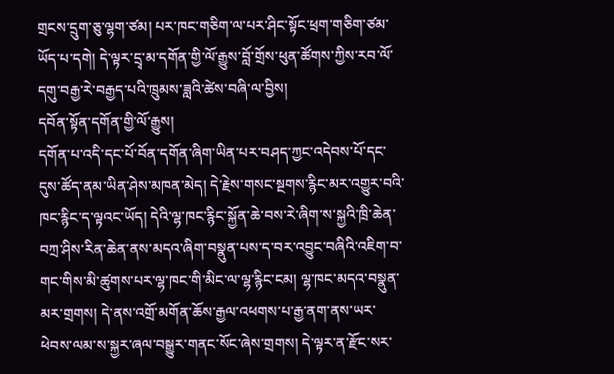གྲངས་དྲུག་ཅུ་ལྷག་ཙམ། པར་ཁང་གཅིག་ལ་པར་ཤིང་སྟོང་ཕྲག་གཅིག་ཙམ་ཡོད་པ་དགེ། དེ་ལྟར་དྲྭ་མ་དགོན་གྱི་ལོ་རྒྱུས་བློ་གྲོས་ཕུན་ཚོགས་ཀྱིས་རབ་ལོ་དགུ་བརྒྱ་རེ་བརྒྱད་པའི་ཁྲུམས་ཟླའི་ཚེས་བཞི་ལ་བྱིས།
དབོན་སྟོན་དགོན་གྱི་ལོ་རྒྱུས།
དགོན་པ་འདི་དང་པོ་བོན་དགོན་ཞིག་ཡིན་པར་བཤད་ཀྱང་འདེབས་པོ་དང་དུས་ཚོད་ནམ་ཡིན་ཤེས་མཁན་མེད། དེ་རྗེས་གསང་སྔགས་རྙིང་མར་འགྱུར་བའི་ཁང་རྙིང་ད་ལྟའང་ཡོད། དེའི་ལྷ་ཁང་རྙིང་སྐྱོན་ཆེ་བས་རེ་ཞིག་ས་སྐྱའི་ཁྲི་ཆེན་བཀྲ་ཤིས་རིན་ཆེན་ནས་མདའ་ཞིག་བསྣུན་པས་ད་བར་འབྱུང་བཞིའི་འཇིག་བ་གང་གིས་མི་ཚུགས་པར་ལྷ་ཁང་གི་མིང་ལ་ལྷ་རྙིང་ངམ། ལྷ་ཁང་མདའ་བསྣུན་མར་གྲགས། དེ་ནས་འགྲོ་མགོན་ཆོས་རྒྱལ་འཕགས་པ་རྒྱ་ནག་ནས་ཡར་ཕེབས་ལམ་ས་སྐྱར་ཞལ་བསྒྱུར་གནང་སོང་ཞེས་གྲགས། དེ་ལྟར་ན་རྫོང་སར་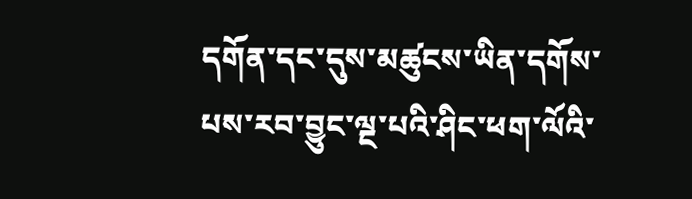དགོན་དང་དུས་མཚུངས་ཡིན་དགོས་པས་རབ་བྱུང་ལྔ་པའི་ཤིང་ཕག་ལོའི་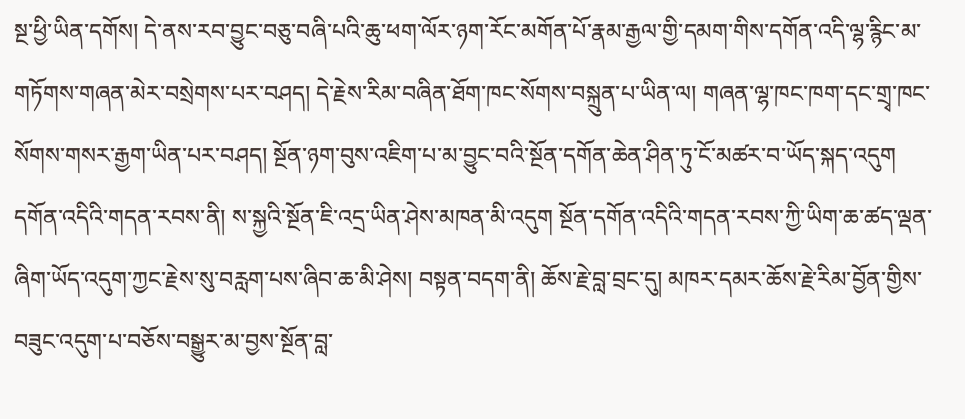སྔ་ཕྱི་ཡིན་དགོས། དེ་ནས་རབ་བྱུང་བཅུ་བཞི་པའི་ཆུ་ཕག་ལོར་ཉག་རོང་མགོན་པོ་རྣམ་རྒྱལ་གྱི་དམག་གིས་དགོན་འདི་ལྷ་རྙིང་མ་གཏོགས་གཞན་མེར་བསྲེགས་པར་བཤད། དེ་རྗེས་རིམ་བཞིན་ཐོག་ཁང་སོགས་བསྐྲུན་པ་ཡིན་ལ། གཞན་ལྷ་ཁང་ཁག་དང་གྲྭ་ཁང་སོགས་གསར་རྒྱག་ཡིན་པར་བཤད། སྔོན་ཉག་བུས་འཇིག་པ་མ་བྱུང་བའི་སྔོན་དགོན་ཆེན་ཤིན་ཏུ་ངོ་མཚར་བ་ཡོད་སྐད་འདུག
དགོན་འདིའི་གདན་རབས་ནི། ས་སྐྱའི་སྔོན་ཇི་འདྲ་ཡིན་ཤེས་མཁན་མི་འདུག སྔོན་དགོན་འདིའི་གདན་རབས་ཀྱི་ཡིག་ཆ་ཚད་ལྡན་ཞིག་ཡོད་འདུག་ཀྱང་རྗེས་སུ་བརླག་པས་ཞིབ་ཆ་མི་ཤེས། བསྟན་བདག་ནི། ཆོས་རྗེ་བླ་བྲང་དུ། མཁར་དམར་ཆོས་རྗེ་རིམ་བྱོན་གྱིས་བཟུང་འདུག་པ་བཅོས་བསྒྱུར་མ་བྱས་སྔོན་བླ་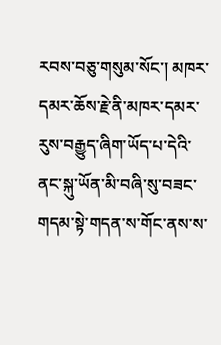རབས་བཅུ་གསུམ་སོང་། མཁར་དམར་ཆོས་རྗེ་ནི་མཁར་དམར་རུས་བརྒྱུད་ཞིག་ཡོད་པ་དེའི་ནང་སྐུ་ཡོན་མི་བཞི་སུ་བཟང་གདམ་སྟེ་གདན་ས་གོང་ནས་ས་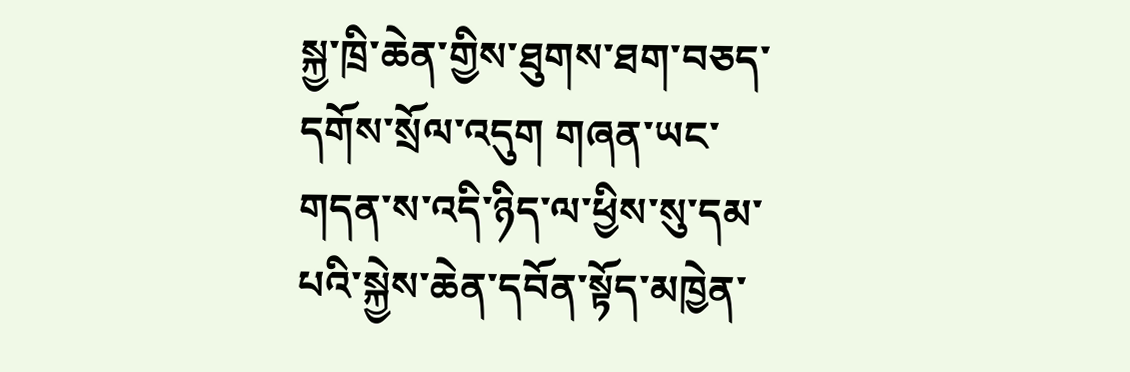སྐྱ་ཁྲི་ཆེན་གྱིས་ཐུགས་ཐག་བཅད་དགོས་སྲོལ་འདུག གཞན་ཡང་གདན་ས་འདི་ཉིད་ལ་ཕྱིས་སུ་དམ་པའི་སྐྱེས་ཆེན་དབོན་སྟོད་མཁྱེན་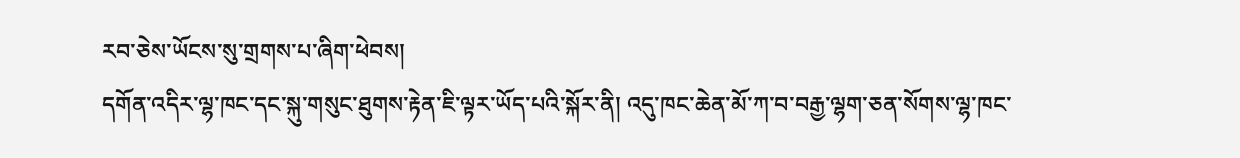རབ་ཅེས་ཡོངས་སུ་གྲགས་པ་ཞིག་ཕེབས།
དགོན་འདིར་ལྷ་ཁང་དང་སྐུ་གསུང་ཐུགས་རྟེན་ཇི་ལྟར་ཡོད་པའི་སྐོར་ནི། འདུ་ཁང་ཆེན་མོ་ཀ་བ་བརྒྱ་ལྷག་ཅན་སོགས་ལྷ་ཁང་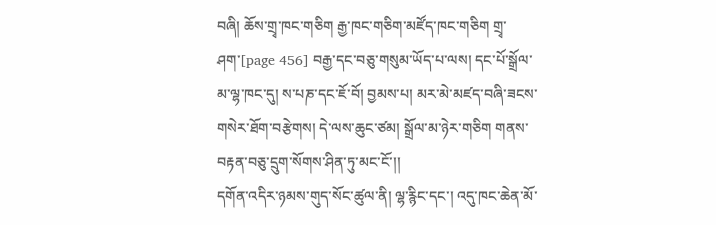བཞི། ཆོས་གྲྭ་ཁང་གཅིག རྒྱ་ཁང་གཅིག་མཛོད་ཁང་གཅིག གྲྭ་ཤག་[page 456] བརྒྱ་དང་བཅུ་གསུམ་ཡོད་པ་ལས། དང་པོ་སྒྲོལ་མ་ལྷ་ཁང་དུ། ས་པཎ་དང་ཇོ་བོ། བྱམས་པ། མར་མེ་མཛད་བཞི་ཟངས་གསེར་ཐོག་བརྩེགས། དེ་ལས་ཆུང་ཙམ། སྒྲོལ་མ་ཉེར་གཅིག གནས་བརྟན་བཅུ་དྲུག་སོགས་ཤིན་ཏུ་མང་ངོ་།།
དགོན་འདིར་ཉམས་གུད་སོང་ཚུལ་ནི། ལྷ་རྙིང་དང་། འདུ་ཁང་ཆེན་མོ་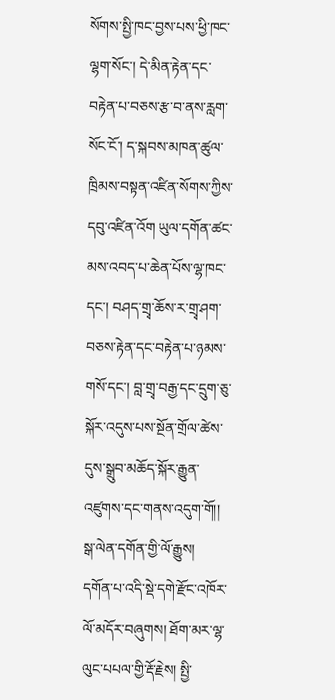སོགས་སྤྱི་ཁང་བྱས་པས་ཕྱི་ཁང་ལྷག་སོང་། དེ་མིན་རྟེན་དང་བརྟེན་པ་བཅས་རྩ་བ་ནས་རླག་སོང་ངོ་། ད་སྐབས་མཁན་ཚུལ་ཁྲིམས་བསྟན་འཛིན་སོགས་ཀྱིས་དབུ་འཛིན་འོག ཡུལ་དགོན་ཚང་མས་འབད་པ་ཆེན་པོས་ལྷ་ཁང་དང་། བཤད་གྲྭ་ཆོས་ར་གྲྭ་ཤག་བཅས་རྟེན་དང་བརྟེན་པ་ཉམས་གསོ་དང་། བླ་གྲྭ་བརྒྱ་དང་དྲུག་ཅུ་སྐོར་འདུས་པས་སྔོན་གྲོལ་ཚེས་དུས་སྒྲུབ་མཆོད་སྐོར་རྒྱུན་འཛུགས་དང་གནས་འདུག་གོ།།
སྒ་ལེན་དགོན་གྱི་ལོ་རྒྱུས།
དགོན་པ་འདི་སྡེ་དགེ་རྫོང་འཁོར་ལོ་མདོར་བཞུགས། ཐོག་མར་ལྷ་ལུང་པཔལ་གྱི་རྡོ་རྗེས། སྤྱི་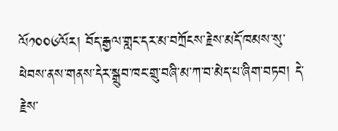ལོ༡༠༠༦ལོར། བོད་རྒྱལ་གླང་དར་མ་བཀྲོངས་རྗེས་མདོ་ཁམས་སུ་ཕེབས་ནས་གནས་དེར་སྒྲུབ་ཁང་གྲུ་བཞི་མ་ཀ་བ་མེད་པ་ཞིག་བཏབ། དེ་རྗེས་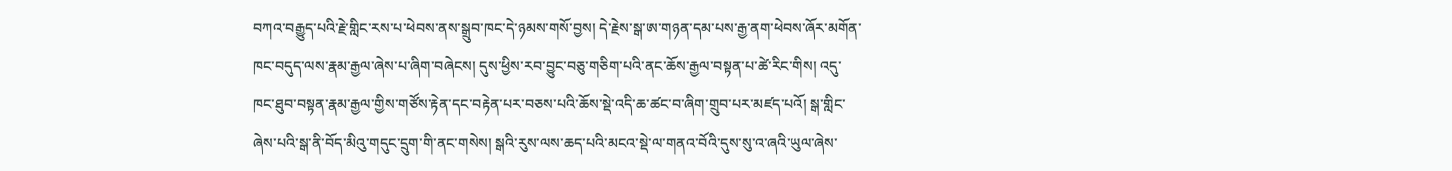བཀའ་བརྒྱུད་པའི་རྗེ་གླིང་རས་པ་ཕེབས་ནས་སྒྲུབ་ཁང་དེ་ཉམས་གསོ་བྱས། དེ་རྗེས་སྒ་ཨ་གཉན་དམ་པས་རྒྱ་ནག་ཕེབས་ཞོར་མགོན་ཁང་བདུད་ལས་རྣམ་རྒྱལ་ཞེས་པ་ཞིག་བཞེངས། དུས་ཕྱིས་རབ་བྱུང་བཅུ་གཅིག་པའི་ནང་ཆོས་རྒྱལ་བསྟན་པ་ཚེ་རིང་གིས། འདུ་ཁང་ཐུབ་བསྟན་རྣམ་རྒྱལ་གྱིས་གཙོས་རྟེན་དང་བརྟེན་པར་བཅས་པའི་ཆོས་སྡེ་འདི་ཆ་ཚང་བ་ཞིག་གྲུབ་པར་མཛད་པའོ། སྒ་གླིང་ཞེས་པའི་སྒ་ནི་བོད་མིའུ་གདུང་དྲུག་གི་ནང་གསེས། སྒའི་རུས་ལས་ཆད་པའི་མངའ་སྡེ་ལ་གནའ་བོའི་དུས་སུ་འ་ཞའི་ཡུལ་ཞེས་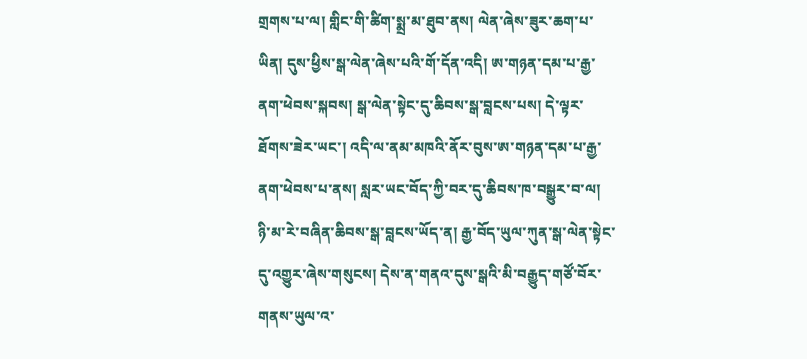གྲགས་པ་ལ། གླིང་གི་ཚིག་སྨྲ་མ་ཐུབ་ནས། ལེན་ཞེས་ཟུར་ཆག་པ་ཡིན། དུས་ཕྱིས་སྒ་ལེན་ཞེས་པའི་གོ་དོན་འདི། ཨ་གཉན་དམ་པ་རྒྱ་ནག་ཕེབས་སྐབས། སྒ་ལེན་སྟེང་དུ་ཆིབས་སྒ་བླངས་པས། དེ་ལྟར་ཐོགས་ཟེར་ཡང་། འདི་ལ་ནམ་མཁའི་ནོར་བུས་ཨ་གཉན་དམ་པ་རྒྱ་ནག་ཕེབས་པ་ནས། སླར་ཡང་བོད་ཀྱི་བར་དུ་ཆིབས་ཁ་བསྒྱུར་བ་ལ། ཉི་མ་རེ་བཞིན་ཆིབས་སྒ་བླངས་ཡོད་ན། རྒྱ་བོད་ཡུལ་ཀུན་སྒ་ལེན་སྟེང་དུ་འགྱུར་ཞེས་གསུངས། དེས་ན་གནའ་དུས་སྒའི་མི་བརྒྱུད་གཙོ་བོར་གནས་ཡུལ་འ་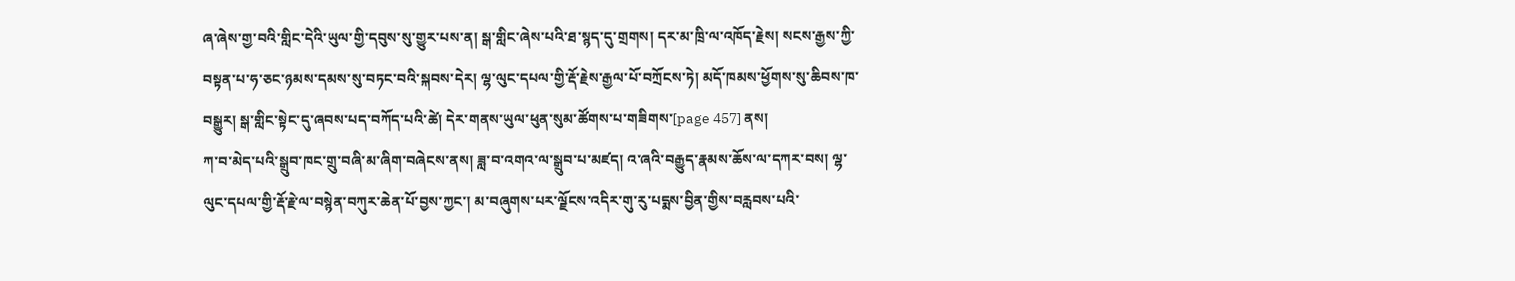ཞ་ཞེས་གྱ་བའི་གླིང་དེའི་ཡུལ་གྱི་དབུས་སུ་གྱུར་པས་ན། སྒ་གླིང་ཞེས་པའི་ཐ་སྙད་དུ་གྲགས། དར་མ་ཁྲི་ལ་འཁོད་རྗེས། སངས་རྒྱས་ཀྱི་བསྟན་པ་ཧ་ཅང་ཉམས་དམས་སུ་བཏང་བའི་སྐབས་དེར། ལྷ་ལུང་དཔལ་གྱི་རྡོ་རྗེས་རྒྱལ་པོ་བཀྲོངས་ཏེ། མདོ་ཁམས་ཕྱོགས་སུ་ཆིབས་ཁ་བསྒྱུར། སྒ་གླིང་སྟེང་དུ་ཞབས་པད་བཀོད་པའི་ཚེ། དེར་གནས་ཡུལ་ཕུན་སུམ་ཚོགས་པ་གཟིགས་[page 457] ནས།
ཀ་བ་མེད་པའི་སྒྲུབ་ཁང་གྲུ་བཞི་མ་ཞིག་བཞེངས་ནས། ཟླ་བ་འགའ་ལ་སྒྲུབ་པ་མཛད། འ་ཞའི་བརྒྱུད་རྣམས་ཆོས་ལ་དཀར་བས། ལྷ་ལུང་དཔལ་གྱི་རྡོ་རྗེ་ལ་བསྙེན་བཀུར་ཆེན་པོ་བྱས་ཀྱང་། མ་བཞུགས་པར་ལྗོངས་འདིར་གུ་རུ་པདྨས་བྱིན་གྱིས་བརླབས་པའི་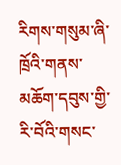རིགས་གསུམ་ཞི་ཁྲོའི་གནས་མཆོག་དབུས་གྱི་རི་བོའི་གསང་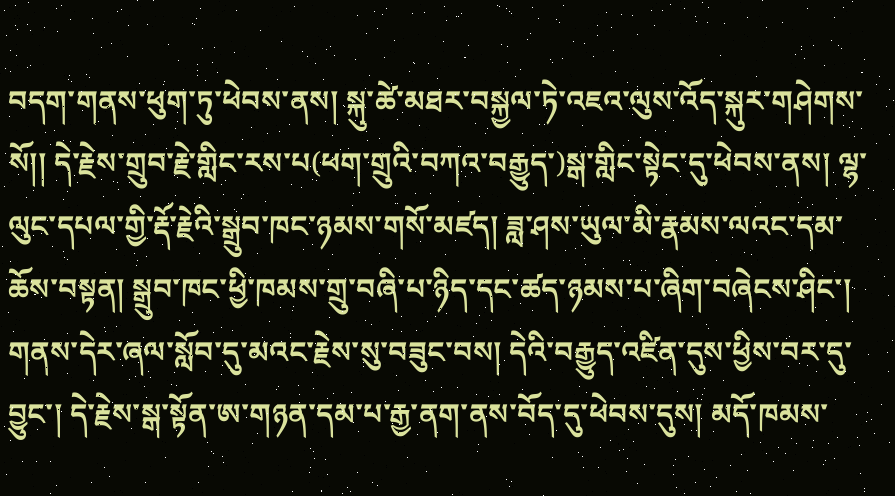བདག་གནས་ཕུག་ཏུ་ཕེབས་ནས། སྐུ་ཚེ་མཐར་བསྐྱལ་ཏེ་འཇའ་ལུས་འོད་སྐུར་གཤེགས་སོ།། དེ་རྗེས་གྲུབ་རྗེ་གླིང་རས་པ(ཕག་གྲུའི་བཀའ་བརྒྱུད་)སྒ་གླིང་སྟེང་དུ་ཕེབས་ནས། ལྷ་ལུང་དཔལ་གྱི་རྡོ་རྗེའི་སྒྲུབ་ཁང་ཉམས་གསོ་མཛད། ཟླ་ཤས་ཡུལ་མི་རྣམས་ལའང་དམ་ཆོས་བསྟན། སྒྲུབ་ཁང་ཕྱི་ཁམས་གྲུ་བཞི་པ་ཉིད་དང་ཚད་ཉམས་པ་ཞིག་བཞེངས་ཤིང་། གནས་དེར་ཞལ་སློབ་དུ་མའང་རྗེས་སུ་བཟུང་བས། དེའི་བརྒྱུད་འཛིན་དུས་ཕྱིས་བར་དུ་བྱུང་། དེ་རྗེས་སྒ་སྟོན་ཨ་གཉན་དམ་པ་རྒྱ་ནག་ནས་བོད་དུ་ཕེབས་དུས། མདོ་ཁམས་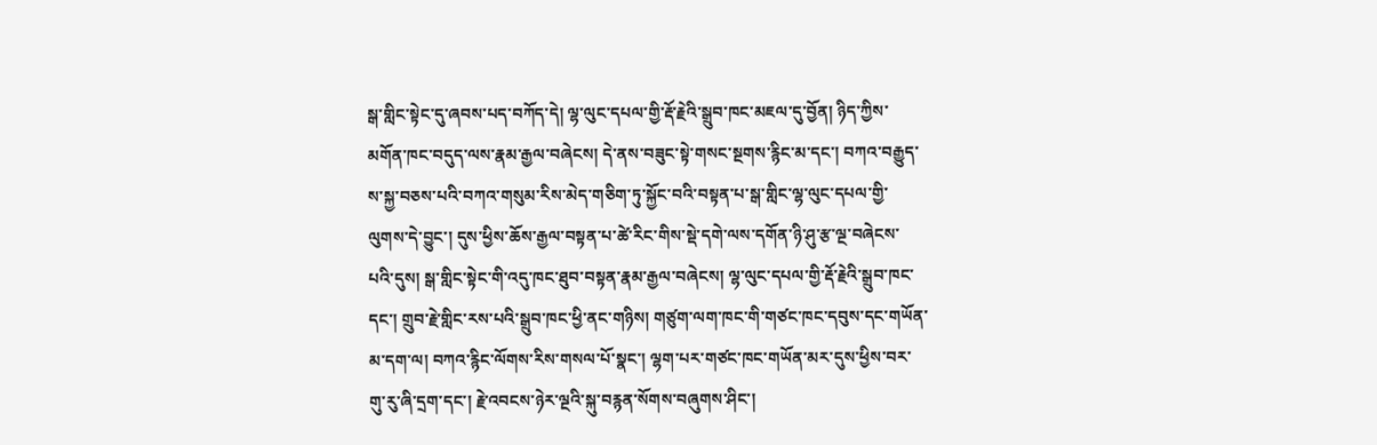སྒ་གླིང་སྟེང་དུ་ཞབས་པད་བཀོད་དེ། ལྷ་ལུང་དཔལ་གྱི་རྡོ་རྗེའི་སྒྲུབ་ཁང་མཇལ་དུ་བྱོན། ཉིད་ཀྱིས་མགོན་ཁང་བདུད་ལས་རྣམ་རྒྱལ་བཞེངས། དེ་ནས་བཟུང་སྟེ་གསང་སྔགས་རྙིང་མ་དང་། བཀའ་བརྒྱུད་ས་སྐྱ་བཅས་པའི་བཀའ་གསུམ་རིས་མེད་གཅིག་ཏུ་སྐྱོང་བའི་བསྟན་པ་སྒ་གླིང་ལྷ་ལུང་དཔལ་གྱི་ལུགས་དེ་བྱུང་། དུས་ཕྱིས་ཆོས་རྒྱལ་བསྟན་པ་ཚེ་རིང་གིས་སྡེ་དགེ་ལས་དགོན་ཉི་ཤུ་རྩ་ལྔ་བཞེངས་པའི་དུས། སྒ་གླིང་སྟེང་གི་འདུ་ཁང་ཐུབ་བསྟན་རྣམ་རྒྱལ་བཞེངས། ལྷ་ལུང་དཔལ་གྱི་རྡོ་རྗེའི་སྒྲུབ་ཁང་དང་། གྲུབ་རྗེ་གླིང་རས་པའི་སྒྲུབ་ཁང་ཕྱི་ནང་གཉིས། གཙུག་ལག་ཁང་གི་གཙང་ཁང་དབུས་དང་གཡོན་མ་དག་ལ། བཀའ་རྙིང་ལོགས་རིས་གསལ་པོ་སྣང་། ལྷག་པར་གཙང་ཁང་གཡོན་མར་དུས་ཕྱིས་བར་གུ་རུ་ཞི་དྲག་དང་། རྗེ་འབངས་ཉེར་ལྔའི་སྐུ་བརྙན་སོགས་བཞུགས་ཤིང་།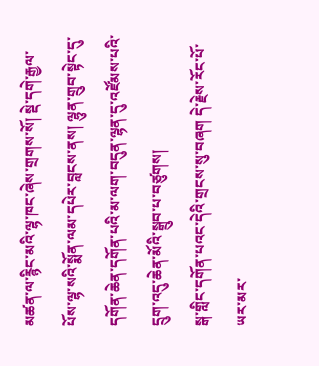མཚན་ལ་རྙིང་མའི་ལྷ་ཁང་ཞེས་གྲགས་སོ། སྡེ་དགེ་རྒྱལ་པོས་ལྷ་སའི་སྨོན་ལམ་དཔེར་བླངས་ནས། ལྷུན་གྲུབ་སྟེང་དུ་དགོན་ཆེན་དགོན་པའི་མ་ལག་བདུན་ལྷན་དུ་འཛོམས་པའི་དྲུག་འདུ་ཆེན་མོའི་སྒྲུབ་པ་བཙུགས།
སྒ་གླིང་དགོན་པའང་དེའི་གྲངས་སུ་བཞག དེ་རྗེས་རོང་པོ་ཡར་མར་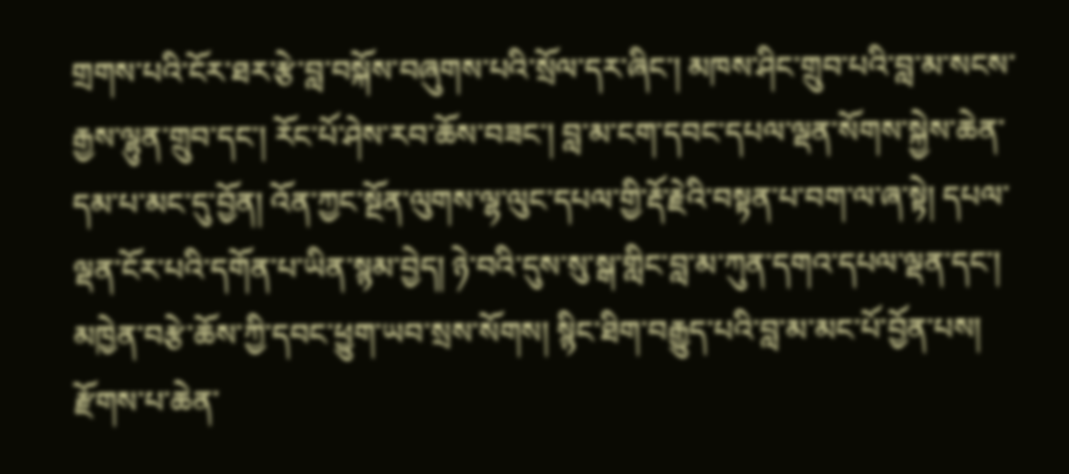གྲགས་པའི་ངོར་ཐར་རྩེ་བླ་བསྐོས་བཞུགས་པའི་སྲོལ་དར་ཞིང་། མཁས་ཤིང་གྲུབ་པའི་བླ་མ་སངས་རྒྱས་ལྷུན་གྲུབ་དང་། རོང་པོ་ཤེས་རབ་ཆོས་བཟང་། བླ་མ་ངག་དབང་དཔལ་ལྡན་སོགས་སྐྱེས་ཆེན་དམ་པ་མང་དུ་བྱོན། འོན་ཀྱང་སྔོན་ལུགས་ལྷ་ལུང་དཔལ་གྱི་རྡོ་རྗེའི་བསྟན་པ་བག་ལ་ཞ་སྟེ། དཔལ་ལྡན་ངོར་པའི་དགོན་པ་ཡིན་སྙམ་བྱེད། ཉེ་བའི་དུས་སུ་སྒ་གླིང་བླ་མ་ཀུན་དགའ་དཔལ་ལྡན་དང་། མཁྱེན་བརྩེ་ཆོས་ཀྱི་དབང་ཕྱུག་ཡབ་སྲས་སོགས། སྙིང་ཐིག་བརྒྱུད་པའི་བླ་མ་མང་པོ་བྱོན་པས། རྫོགས་པ་ཆེན་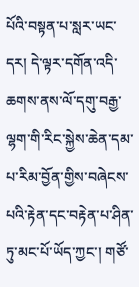པོའི་བསྟན་པ་སླར་ཡང་དར། དེ་ལྟར་དགོན་འདི་ཆགས་ནས་ལོ་དགུ་བརྒྱ་ལྷག་གི་རིང་སྐྱེས་ཆེན་དམ་པ་རིམ་བྱོན་གྱིས་བཞེངས་པའི་རྟེན་དང་བརྟེན་པ་ཤིན་ཏུ་མང་པོ་ཡོད་ཀྱང་། གཙོ་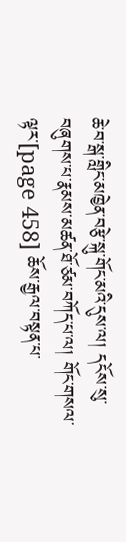ཆེ་བ་སྒ་གླིང་མཁྱེན་བརྩེ་སྐུ་གོང་མའི་དུས་ལ། དངོས་སུ་བཞུགས་པ་རྣམས་མཚན་ཐོ་ཙམ་བཀོད་པ་ལ། གོང་གསལ་ལྟར་[page 458] ཆོས་རྒྱལ་བསྟན་པ་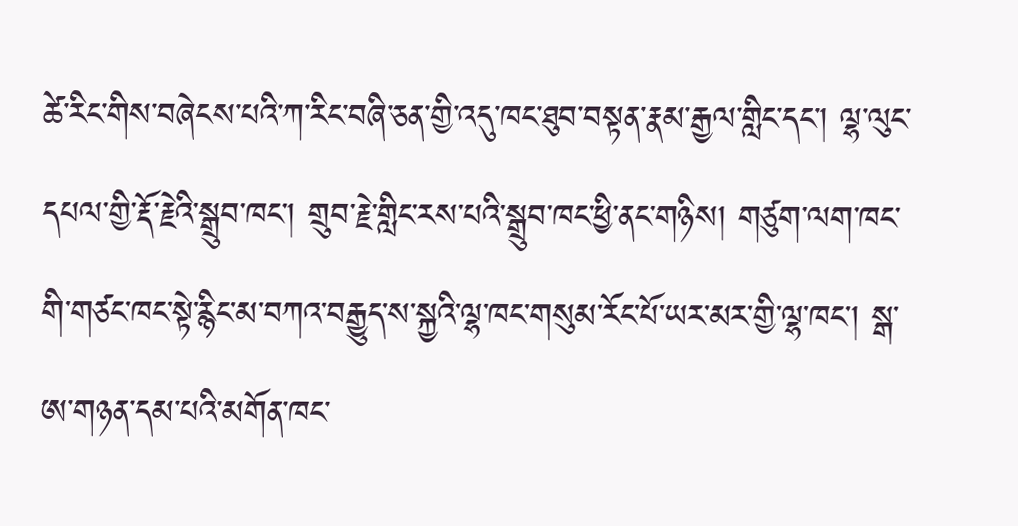ཚེ་རིང་གིས་བཞེངས་པའི་ཀ་རིང་བཞི་ཅན་གྱི་འདུ་ཁང་ཐུབ་བསྟན་རྣམ་རྒྱལ་གླིང་དང་། ལྷ་ལུང་དཔལ་གྱི་རྡོ་རྗེའི་སྒྲུབ་ཁང་། གྲུབ་རྗེ་གླིང་རས་པའི་སྒྲུབ་ཁང་ཕྱི་ནང་གཉིས། གཙུག་ལག་ཁང་གི་གཙང་ཁང་སྟེ་རྙིང་མ་བཀའ་བརྒྱུད་ས་སྐྱའི་ལྷ་ཁང་གསུམ་རོང་པོ་ཡར་མར་གྱི་ལྷ་ཁང་། སྒ་ཨ་གཉན་དམ་པའི་མགོན་ཁང་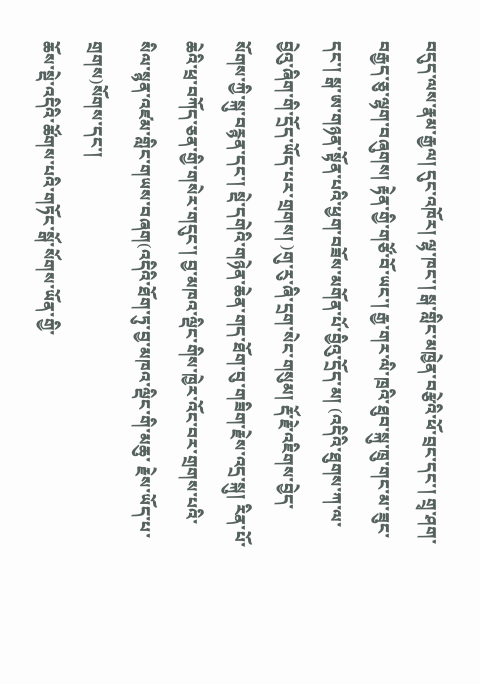བདུད་ལས་རྣམ་རྒྱལ། དུང་འཁོར། ལྷ་ཁང་། སྒ་གླིང་མཁྱེན་བརྩེའི་ཕོ་བྲང་དང་། གྲྭ་ཤག་བརྒྱད་ཅུ་ལྷག་བཞུགས། རྟེན་གྱི་གཙོ་བོ་ཡང་། རྒྱ་གར་ལི་ཁྲའི་ཐུབ་སྐུ་ཁྲུ་གང་མ་ཟུང་དང་། སྒ་ཨ་གཉན་སྟོན་པའི་ཕྱག་བཟོས་མགོན་པོ་བྱིའུ་དྲོད་མ། (འདིའི་ཐུགས་ཀ་ལ་བྱེའུ་ཞིག་གི་དྲོད་ཡོད་པར་གྲགས། )གུ་རུ་ཞི་དྲག་སེང་གསུམ། རྡོ་རྗེ་འཇིགས་བྱེད་སོགས་ཀྱི་སྐུ་བརྙན་དང་། སྡེ་དགེའི་གཉེན་ཆེན་གད་ཐོག་བུ་གཟིག་རྗེས་འདྲ་སྐུ། རིན་པོ་ཆེའི་ཕྲ་བཀོད་ཅན་གྱི་གསེར་གདུང་། བྱ་མཁའ་ལྡིང་གིས་ཁྱེར་འོང་བར་གྲགས་པའི་སིལ་སྙན་འཛམ་གླིང་གཡས་བཞག(འདིའི་ཐོག་ཏུ་བྱ་མཁའ་ལྡིང་གི་མཆུ་ རྗེས་ཡོད་པ་གྲགས)སོགས་དང་།
ཆོས་སྡེ་འདིའི་ཚོགས་པའི་གཏོང་སྒོ་སོགས་ཡོན་གྱི་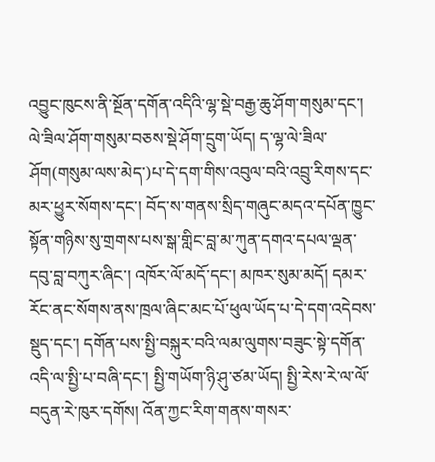འབྱུང་ཁུངས་ནི་སྔོན་དགོན་འདིའི་ལྷ་སྡེ་བརྒྱ་ཆུ་ཤོག་གསུམ་དང་། ལེ་ཟིལ་ཤོག་གསུམ་བཅས་སྡེ་ཤོག་དྲུག་ཡོད། ད་ལྷ་ལེ་ཟིལ་ཤོག(གསུམ་ལས་མེད་)པ་དེ་དག་གིས་འབུལ་བའི་འབྲུ་རིགས་དང་མར་ཕྱུར་སོགས་དང་། བོད་ས་གནས་སྲིད་གཞུང་མདའ་དཔོན་ཁྱུང་སྟོན་གཉིས་སུ་གྲགས་པས་སྒ་གླིང་བླ་མ་ཀུན་དགའ་དཔལ་ལྡན་དབུ་བླ་བཀུར་ཞིང་། འཁོར་ལོ་མདོ་དང་། མཁར་སུམ་མདོ། དམར་རོང་ནང་སོགས་ནས་ཁྲལ་ཞིང་མང་པོ་ཕུལ་ཡོད་པ་དེ་དག་འདེབས་སྡུད་དང་། དགོན་པས་སྤྱི་བསྐུར་བའི་ལམ་ལུགས་བཟུང་སྟེ་དགོན་འདི་ལ་སྤྱི་པ་བཞི་དང་། སྤྱི་གཡོག་ཉི་ཤུ་ཙམ་ཡོད། སྤྱི་རེས་རེ་ལ་ལོ་བདུན་རེ་ཁུར་དགོས། འོན་ཀྱང་རིག་གནས་གསར་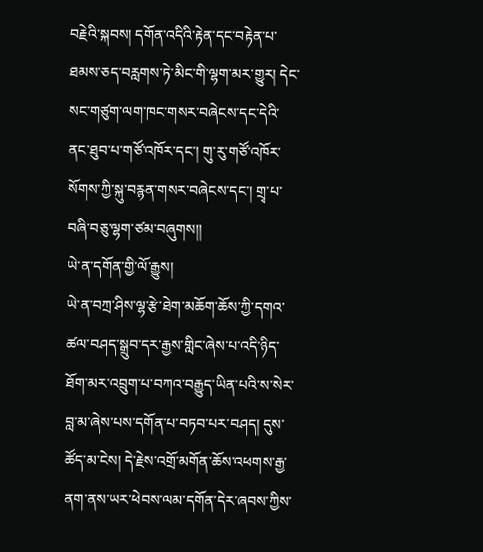བརྗེའི་སྐབས། དགོན་འདིའི་རྟེན་དང་བརྟེན་པ་ཐམས་ཅད་བརླགས་ཏེ་མིང་གི་ལྷག་མར་གྱུར། དེང་སང་གཙུག་ལག་ཁང་གསར་བཞེངས་དང་དེའི་ནང་ཐུབ་པ་གཙོ་འཁོར་དང་། གུ་རུ་གཙོ་འཁོར་སོགས་ཀྱི་སྐུ་བརྙན་གསར་བཞེངས་དང་། གྲྭ་པ་བཞི་བཅུ་ལྷག་ཙམ་བཞུགས།།
ཡེ་ན་དགོན་གྱི་ལོ་རྒྱུས།
ཡེ་ན་བཀྲ་ཤིས་ལྷ་རྩེ་ཐེག་མཆོག་ཆོས་ཀྱི་དགའ་ཚལ་བཤད་སྒྲུབ་དར་རྒྱས་གླིང་ཞེས་པ་འདི་ཉིད་ཐོག་མར་འབྲུག་པ་བཀའ་བརྒྱུད་ཡིན་པའི་ས་སེར་བླ་མ་ཞེས་པས་དགོན་པ་བཏབ་པར་བཤད། དུས་ཚོད་མ་ངེས། དེ་རྗེས་འགྲོ་མགོན་ཆོས་འཕགས་རྒྱ་ནག་ནས་ཡར་ཕེབས་ལམ་དགོན་དེར་ཞབས་ཀྱིས་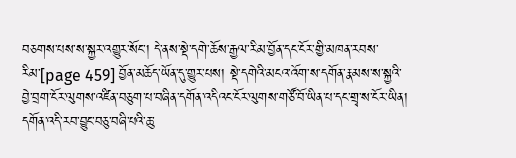བཅགས་པས་ས་སྐྱར་འགྱུར་སོང་། དེ་ནས་སྡེ་དགེ་ཆོས་རྒྱལ་རིམ་བྱོན་དང་ངོར་གྱི་མཁན་རབས་རིམ་[page 459] བྱོན་མཆོད་ཡོན་དུ་གྱུར་པས། སྡེ་དགེའི་མངའ་འོག་ས་དགོན་རྣམས་ས་སྐྱའི་བྱེ་བྲག་ངོར་ལུགས་འཛིན་བཅུག་པ་བཞིན་དགོན་འདིའང་ངོར་ལུགས་གཙོ་བོ་ཡིན་པ་དང་གྲྭ་ས་ངོར་ཡིན། དགོན་འདི་རབ་བྱུང་བཅུ་བཞི་པའི་ཆུ་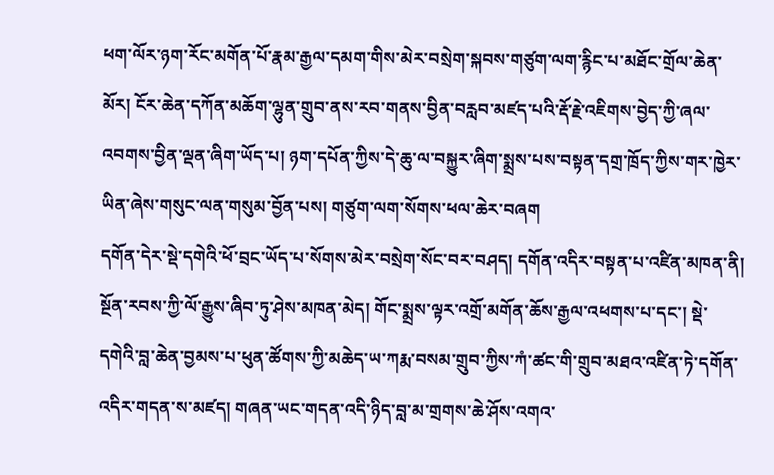ཕག་ལོར་ཉག་རོང་མགོན་པོ་རྣམ་རྒྱལ་དམག་གིས་མེར་བསྲེག་སྐབས་གཙུག་ལག་རྙིང་པ་མཐོང་གྲོལ་ཆེན་མོར། ངོར་ཆེན་དཀོན་མཆོག་ལྷུན་གྲུབ་ནས་རབ་གནས་བྱིན་བརླབ་མཛད་པའི་རྡོ་རྗེ་འཇིགས་བྱེད་ཀྱི་ཞལ་འབགས་བྱིན་ལྡན་ཞིག་ཡོད་པ། ཉག་དཔོན་ཀྱིས་དེ་ཆུ་ལ་བསྐྱུར་ཞིག་སྨྲས་པས་བསྟན་དགྲ་ཁྲོད་ཀྱིས་གར་ཁྱེར་ཡིན་ཞེས་གསུང་ལན་གསུམ་བྱོན་པས། གཙུག་ལག་སོགས་ཕལ་ཆེར་བཞག
དགོན་དེར་སྡེ་དགེའི་ཕོ་བྲང་ཡོད་པ་སོགས་མེར་བསྲེག་སོང་བར་བཤད། དགོན་འདིར་བསྟན་པ་འཛིན་མཁན་ནི། སྔོན་རབས་ཀྱི་ལོ་རྒྱུས་ཞིབ་ཏུ་ཤེས་མཁན་མེད། གོང་སྨྲས་ལྟར་འགྲོ་མགོན་ཆོས་རྒྱལ་འཕགས་པ་དང་། སྡེ་དགེའི་བླ་ཆེན་བྱམས་པ་ཕུན་ཚོགས་ཀྱི་མཆེད་ཡ་ཀརྨ་བསམ་གྲུབ་ཀྱིས་ཀཾ་ཚང་གི་གྲུབ་མཐའ་འཛིན་ཏེ་དགོན་འདིར་གདན་ས་མཛད། གཞན་ཡང་གདན་འདི་ཉིད་བླ་མ་གྲགས་ཆེ་ཤོས་འགའ་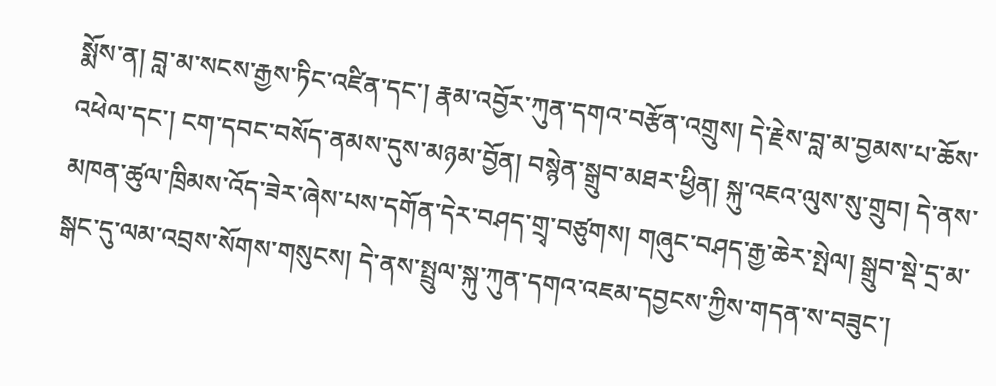སྨོས་ན། བླ་མ་སངས་རྒྱས་ཏིང་འཛིན་དང་། རྣམ་འབྱོར་ཀུན་དགའ་བརྩོན་འགྲུས། དེ་རྗེས་བླ་མ་བྱམས་པ་ཆོས་འཕེལ་དང་། ངག་དབང་བསོད་ནམས་དུས་མཉམ་བྱོན། བསྙེན་སྒྲུབ་མཐར་ཕྱིན། སྐུ་འཇའ་ལུས་སུ་གྲུབ། དེ་ནས་མཁན་ཚུལ་ཁྲིམས་འོད་ཟེར་ཞེས་པས་དགོན་དེར་བཤད་གྲྭ་བཙུགས། གཞུང་བཤད་རྒྱ་ཆེར་སྤེལ། སྒྲུབ་སྡེ་དྲ་མ་སྒང་དུ་ལམ་འབྲས་སོགས་གསུངས། དེ་ནས་སྤྲུལ་སྐུ་ཀུན་དགའ་འཇམ་དབྱངས་ཀྱིས་གདན་ས་བཟུང་།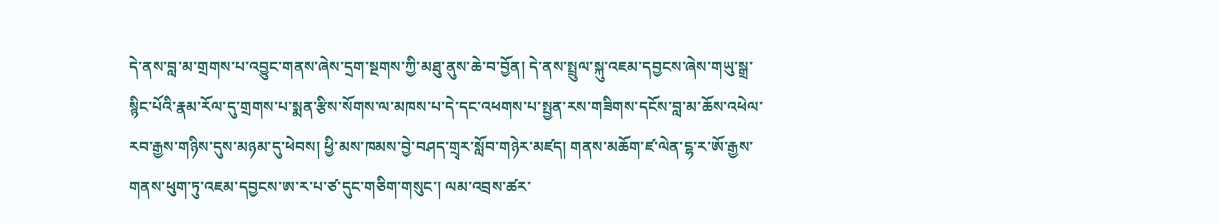དེ་ནས་བླ་མ་གྲགས་པ་འབྱུང་གནས་ཞེས་དྲག་སྔགས་ཀྱི་མཐུ་ནུས་ཆེ་བ་བྱོན། དེ་ནས་སྤྲུལ་སྐུ་འཇམ་དབྱངས་ཞེས་གཡུ་སྒྲ་སྙིང་པོའི་རྣམ་རོལ་དུ་གྲགས་པ་སྨན་རྩིས་སོགས་ལ་མཁས་པ་དེ་དང་འཕགས་པ་སྤྱན་རས་གཟིགས་དངོས་བླ་མ་ཆོས་འཕེལ་རབ་རྒྱས་གཉིས་དུས་མཉམ་དུ་ཕེབས། ཕྱི་མས་ཁམས་བྱེ་བཤད་གྲྭར་སློབ་གཉེར་མཛད། གནས་མཆོག་ཛ་ལེན་ངྷ་ར་ཨོ་རྒྱས་གནས་ཕུག་ཏུ་འཇམ་དབྱངས་ཨ་ར་པ་ཙ་དུང་གཅིག་གསུང་། ལམ་འབྲས་ཚར་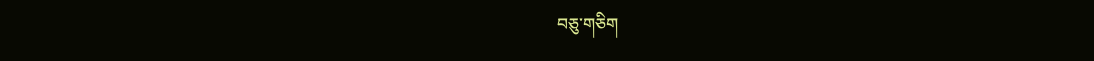བཅུ་གཅིག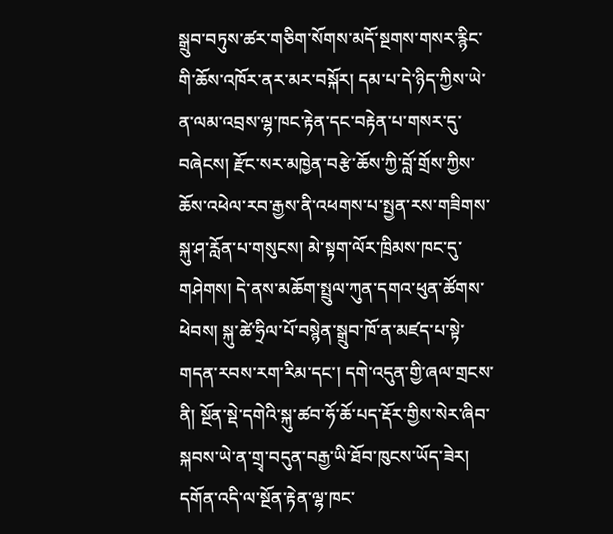སྒྲུབ་བཏུས་ཚར་གཅིག་སོགས་མདོ་སྔགས་གསར་རྙིང་གི་ཆོས་འཁོར་ནར་མར་བསྐོར། དམ་པ་དེ་ཉིད་ཀྱིས་ཡེ་ན་ལམ་འབྲས་ལྷ་ཁང་རྟེན་དང་བརྟེན་པ་གསར་དུ་བཞེངས། རྫོང་སར་མཁྱེན་བརྩེ་ཆོས་ཀྱི་བློ་གྲོས་ཀྱིས་ཆོས་འཕེལ་རབ་རྒྱས་ནི་འཕགས་པ་སྤྱན་རས་གཟིགས་སྐུ་ཤ་རློན་པ་གསུངས། མེ་སྟག་ལོར་ཁྲིམས་ཁང་དུ་གཤེགས། དེ་ནས་མཆོག་སྤྲུལ་ཀུན་དགའ་ཕུན་ཚོགས་ཕེབས། སྐུ་ཚེ་ཧྲིལ་པོ་བསྙེན་སྒྲུབ་ཁོ་ན་མཛད་པ་སྟེ་གདན་རབས་རག་རིམ་དང་། དགེ་འདུན་གྱི་ཞལ་གྲངས་ནི། སྔོན་སྡེ་དགེའི་སྐུ་ཚབ་ཧོ་ཆོ་པད་རྡོར་གྱིས་སེར་ཞིབ་སྐབས་ཡེ་ན་གྲྭ་བདུན་བརྒྱ་ཡི་ཐོབ་ཁུངས་ཡོད་ཟེར། དགོན་འདི་ལ་སྔོན་རྟེན་ལྷ་ཁང་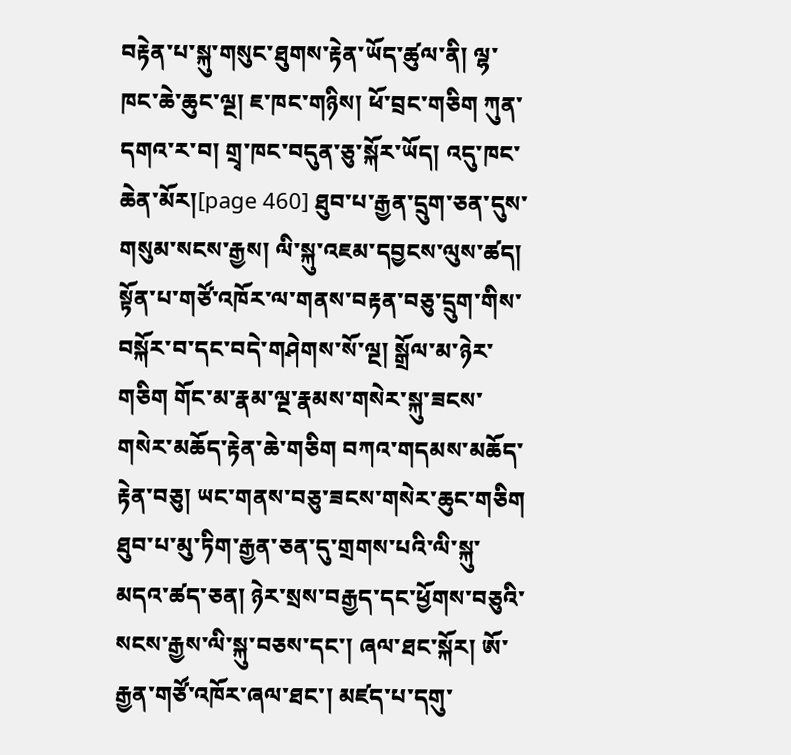བརྟེན་པ་སྐུ་གསུང་ཐུགས་རྟེན་ཡོད་ཚུལ་ནི། ལྷ་ཁང་ཆེ་ཆུང་ལྔ། ཇ་ཁང་གཉིས། ཕོ་བྲང་གཅིག ཀུན་དགའ་ར་བ། གྲྭ་ཁང་བདུན་ཅུ་སྐོར་ཡོད། འདུ་ཁང་ཆེན་མོར།[page 460] ཐུབ་པ་རྒྱན་དྲུག་ཅན་དུས་གསུམ་སངས་རྒྱས། ལི་སྐུ་འཇམ་དབྱངས་ལུས་ཚད། སྟོན་པ་གཙོ་འཁོར་ལ་གནས་བརྟན་བཅུ་དྲུག་གིས་བསྐོར་བ་དང་བདེ་གཤེགས་སོ་ལྔ། སྒྲོལ་མ་ཉེར་གཅིག གོང་མ་རྣམ་ལྔ་རྣམས་གསེར་སྐུ་ཟངས་གསེར་མཆོད་རྟེན་ཆེ་གཅིག བཀའ་གདམས་མཆོད་རྟེན་བཅུ། ཡང་གནས་བཅུ་ཟངས་གསེར་ཆུང་གཅིག
ཐུབ་པ་མུ་ཏིག་རྒྱན་ཅན་དུ་གྲགས་པའི་ལི་སྐུ་མདའ་ཚད་ཅན། ཉེར་སྲས་བརྒྱད་དང་ཕྱོགས་བཅུའི་སངས་རྒྱས་ལི་སྐུ་བཅས་དང་། ཞལ་ཐང་སྐོར། ཨོ་རྒྱན་གཙོ་འཁོར་ཞལ་ཐང་། མཛད་པ་དགུ་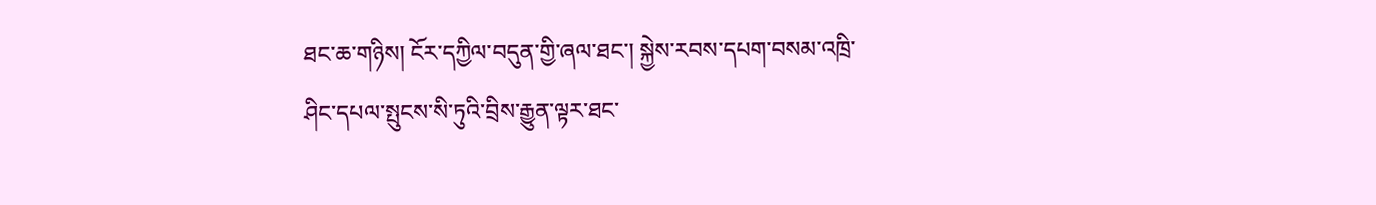ཐང་ཆ་གཉིས། ངོར་དཀྱིལ་བདུན་གྱི་ཞལ་ཐང་། སྐྱེས་རབས་དཔག་བསམ་འཁྲི་ཤིང་དཔལ་སྤུངས་སི་ཏུའི་བྲིས་རྒྱུན་ལྟར་ཐང་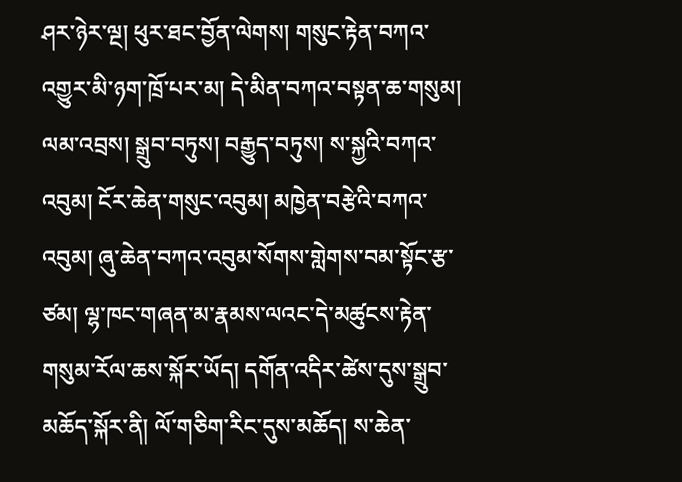ཤར་ཉེར་ལྔ། ཕུར་ཐང་བྱོན་ལེགས། གསུང་རྟེན་བཀའ་འགྱུར་མི་ཉག་ཁྲོ་པར་མ། དེ་མིན་བཀའ་བསྟན་ཆ་གསུམ། ལམ་འབྲས། སྒྲུབ་བཏུས། བརྒྱུད་བཏུས། ས་སྐྱའི་བཀའ་འབུམ། ངོར་ཆེན་གསུང་འབུམ། མཁྱེན་བརྩེའི་བཀའ་འབུམ། ཞུ་ཆེན་བཀའ་འབུམ་སོགས་གླེགས་བམ་སྟོང་རྩ་ཙམ། ལྷ་ཁང་གཞན་མ་རྣམས་ལའང་དེ་མཚུངས་རྟེན་གསུམ་རོལ་ཆས་སྐོར་ཡོད། དགོན་འདིར་ཚེས་དུས་སྒྲུབ་མཆོད་སྐོར་ནི། ལོ་གཅིག་རིང་དུས་མཆོད། ས་ཆེན་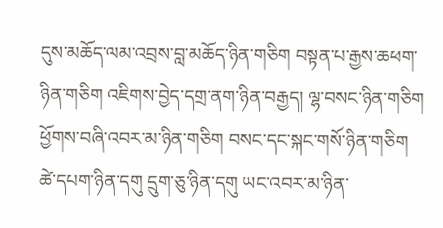དུས་མཆོད་ལམ་འབྲས་བླ་མཆོད་ཉིན་གཅིག བསྟན་པ་རྒྱས་ཆཕག་ཉིན་གཅིག འཇིགས་བྱེད་དགྲ་ནག་ཉིན་བརྒྱད། ལྷ་བསང་ཉིན་གཅིག ཕྱོགས་བཞི་འབར་མ་ཉིན་གཅིག བསང་དང་སྐང་གསོ་ཉིན་གཅིག ཚེ་དཔག་ཉིན་དགུ དྲུག་ཅུ་ཉིན་དགུ ཡང་འབར་མ་ཉིན་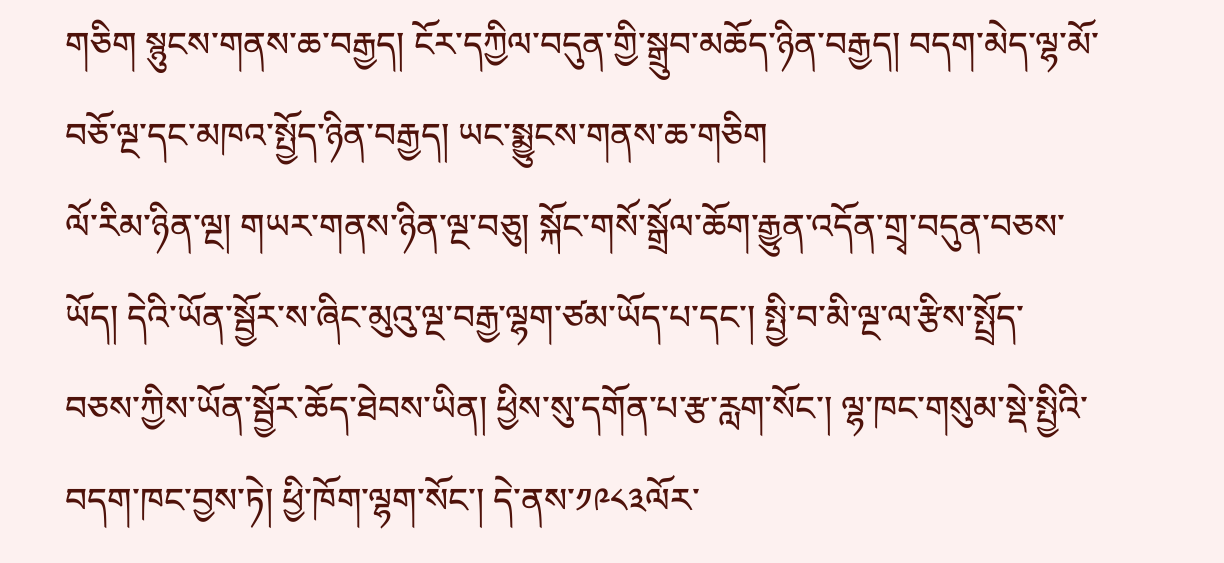གཅིག སྙུངས་གནས་ཆ་བརྒྱད། ངོར་དཀྱིལ་བདུན་གྱི་སྒྲུབ་མཆོད་ཉིན་བརྒྱད། བདག་མེད་ལྷ་མོ་བཅོ་ལྔ་དང་མཁའ་སྤྱོད་ཉིན་བརྒྱད། ཡང་སྨྱུངས་གནས་ཆ་གཅིག
ལོ་རིམ་ཉིན་ལྔ། གཡར་གནས་ཉིན་ལྔ་བཅུ། སྐོང་གསོ་སྒྲོལ་ཆོག་རྒྱུན་འདོན་གྲྭ་བདུན་བཅས་ཡོད། དེའི་ཡོན་སྦྱོར་ས་ཞིང་མུའུ་ལྔ་བརྒྱ་ལྷག་ཙམ་ཡོད་པ་དང་། སྤྱི་བ་མི་ལྔ་ལ་རྩིས་སྤྲོད་བཅས་ཀྱིས་ཡོན་སྦྱོར་ཆོད་ཐེབས་ཡིན། ཕྱིས་སུ་དགོན་པ་རྩ་རླག་སོང་། ལྷ་ཁང་གསུམ་སྡེ་སྤྱིའི་བདག་ཁང་བྱས་ཏེ། ཕྱི་ཁོག་ལྷག་སོང་། དེ་ནས་༡༩༨༣ལོར་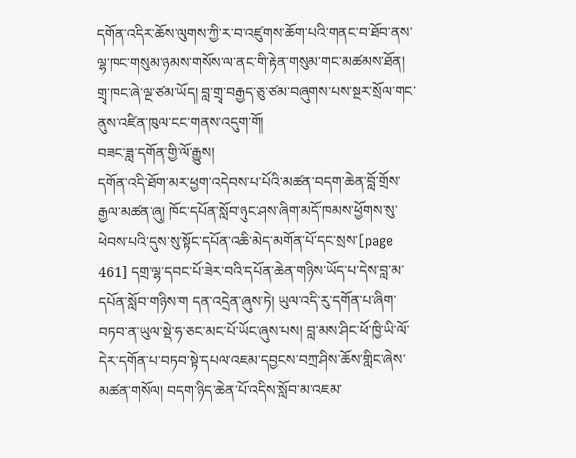དགོན་འདིར་ཆོས་ལུགས་ཀྱི་ར་བ་འཛུགས་ཆོག་པའི་གནང་བ་ཐོབ་ནས་ལྷ་ཁང་གསུམ་ཉམས་གསོས་ལ་ནང་གི་རྟེན་གསུམ་གང་མཚམས་ཐོན། གྲྭ་ཁང་ཞེ་ལྔ་ཙམ་ཡོད། བླ་གྲྭ་བརྒྱད་ཅུ་ཙམ་བཞུགས་པས་སྔར་སྲོལ་གང་ནུས་འཛིན་ཁུལ་ངང་གནས་འདུག་གོ།
བཟང་ཟླ་དགོན་གྱི་ལོ་རྒྱུས།
དགོན་འདི་ཐོག་མར་ཕྱག་འདེབས་པ་པོའི་མཚན་བདག་ཆེན་བློ་གྲོས་རྒྱལ་མཚན་ཞུ། ཁོང་དཔོན་སློབ་ཉུང་ཤས་ཞིག་མདོ་ཁམས་ཕྱོགས་སུ་ཕེབས་པའི་དུས་སུ་སྟོང་དཔོན་འཆི་མེད་མགོན་པོ་དང་སྲས་[page 461] དགྲ་ལྷ་དབང་པོ་ཟེར་བའི་དཔོན་ཆེན་གཉིས་ཡོད་པ་དེས་བླ་མ་དཔོན་སློབ་གཉིས་ག དན་འདྲེན་ཞུས་ཏེ། ཡུལ་འདི་རུ་དགོན་པ་ཞིག་བཏབ་ན་ཡུལ་སྡེ་ཧ་ཅང་མང་པོ་ཡོང་ཞུས་པས། བླ་མས་ཤིང་ཕོ་ཁྱི་ཡི་ལོ་དེར་དགོན་པ་བཏབ་སྟེ་དཔལ་འཇམ་དབྱངས་བཀྲ་ཤིས་ཆོས་གླིང་ཞེས་མཚན་གསོལ། བདག་ཉིད་ཆེན་པོ་འདིས་སློབ་མ་འཇམ་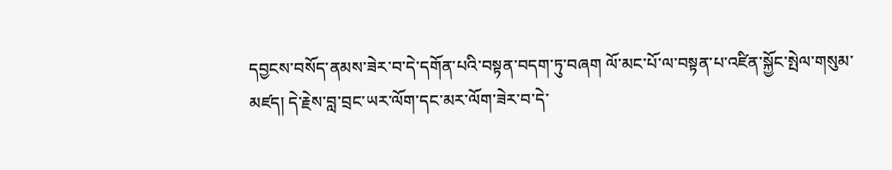དབྱངས་བསོད་ནམས་ཟེར་བ་དེ་དགོན་པའི་བསྟན་བདག་ཏུ་བཞག ལོ་མང་པོ་ལ་བསྟན་པ་འཛིན་སྐྱོང་སྤེལ་གསུམ་མཛད། དེ་རྗེས་བླ་བྲང་ཡར་ལོག་དང་མར་ལོག་ཟེར་བ་དེ་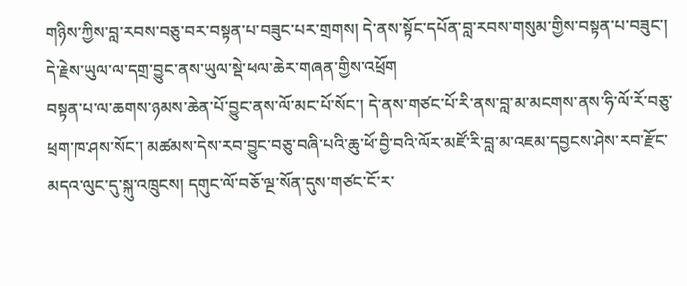གཉིས་ཀྱིས་བླ་རབས་བཅུ་བར་བསྟན་པ་བཟུང་པར་གྲགས། དེ་ནས་སྟོང་དཔོན་བླ་རབས་གསུམ་གྱིས་བསྟན་པ་བཟུང་། དེ་རྗེས་ཡུལ་ལ་དགྲ་བྱུང་ནས་ཡུལ་སྡེ་ཕལ་ཆེར་གཞན་གྱིས་འཕྲོག
བསྟན་པ་ལ་ཆགས་ཉམས་ཆེན་པོ་བྱུང་ནས་ལོ་མང་པོ་སོང་། དེ་ནས་གཙང་པོ་རི་ནས་བླ་མ་མངགས་ནས་ཧི་ལོ་རོ་བཅུ་ཕྲག་ཁ་ཤས་སོང་། མཚམས་དེས་རབ་བྱུང་བཅུ་བཞི་པའི་ཆུ་ཕོ་བྱི་བའི་ལོར་མཛོ་རི་བླ་མ་འཇམ་དབྱངས་ཤེས་རབ་རྫོང་མདའ་ལུང་དུ་སྐུ་འཁྲུངས། དགུང་ལོ་བཅོ་ལྔ་སོན་དུས་གཙང་ངོ་ར་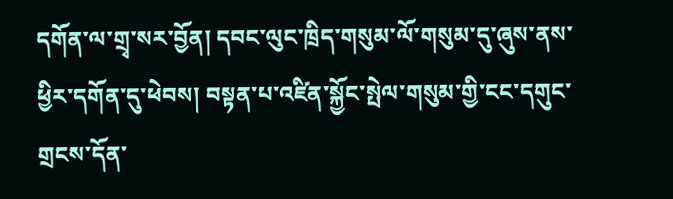དགོན་ལ་གྲྭ་སར་བྱོན། དབང་ལུང་ཁྲིད་གསུམ་ལོ་གསུམ་དུ་ཞུས་ནས་ཕྱིར་དགོན་དུ་ཕེབས། བསྟན་པ་འཛིན་སྐྱོང་སྤེལ་གསུམ་གྱི་ངང་དགུང་གྲངས་དོན་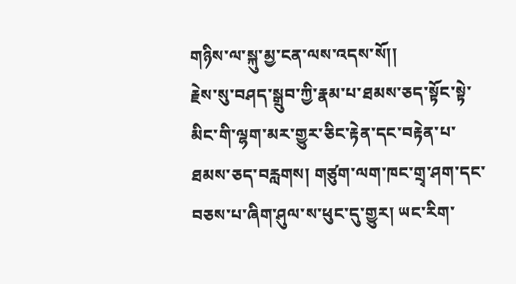གཉིས་ལ་སྐུ་མྱ་ངན་ལས་འདས་སོ།།
རྗེས་སུ་བཤད་སྒྲུབ་ཀྱི་རྣམ་པ་ཐམས་ཅད་སྟོང་སྟེ་མིང་གི་ལྷག་མར་གྱུར་ཅིང་རྟེན་དང་བརྟེན་པ་ཐམས་ཅད་བརླགས། གཙུག་ལག་ཁང་གྲྭ་ཤག་དང་བཅས་པ་ཞིག་ཤུལ་ས་ཕུང་དུ་གྱུར། ཡང་རིག་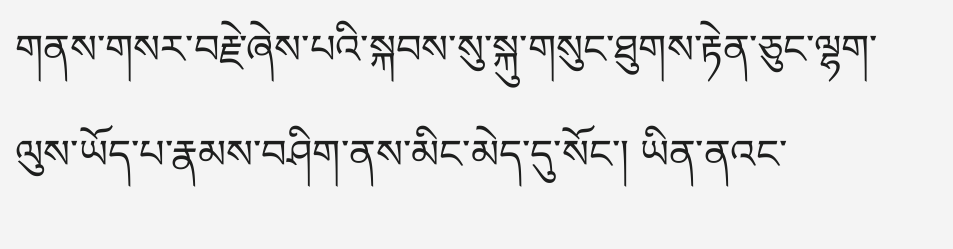གནས་གསར་བརྗེ་ཞེས་པའི་སྐབས་སུ་སྐུ་གསུང་ཐུགས་རྟེན་ཅུང་ལྷག་ལུས་ཡོད་པ་རྣམས་བཤིག་ནས་མིང་མེད་དུ་སོང་། ཡིན་ནའང་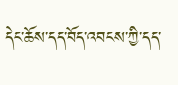དེང་ཆོས་དད་བོད་འབངས་ཀྱི་དད་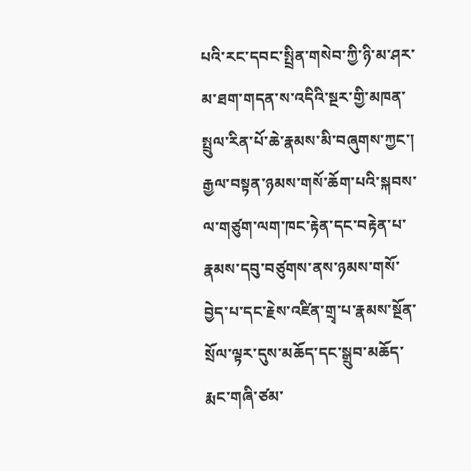པའི་རང་དབང་སྤྲིན་གསེབ་ཀྱི་ཉི་མ་ཤར་མ་ཐག་གདན་ས་འདིའི་སྔར་གྱི་མཁན་སྤྲུལ་རིན་པོ་ཆེ་རྣམས་མི་བཞུགས་ཀྱང་། རྒྱལ་བསྟན་ཉམས་གསོ་ཆོག་པའི་སྐབས་ལ་གཙུག་ལག་ཁང་རྟེན་དང་བརྟེན་པ་རྣམས་དབུ་བཙུགས་ནས་ཉམས་གསོ་བྱེད་པ་དང་རྗེས་འཛིན་གྲྭ་པ་རྣམས་སྔོན་སྲོལ་ལྟར་དུས་མཆོད་དང་སྒྲུབ་མཆོད་རྨང་གཞི་ཙམ་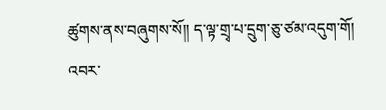ཚུགས་ནས་བཞུགས་སོ།། ད་ལྟ་གྲྭ་པ་དྲུག་ཅུ་ཙམ་འདུག་གོ།
འབར་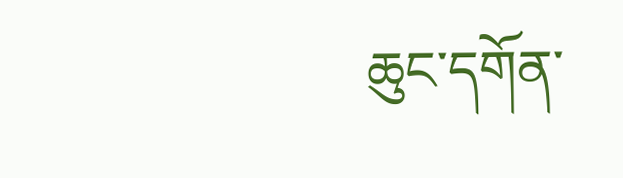ཆུང་དགོན་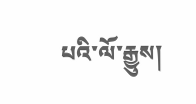པའི་ལོ་རྒྱུས།